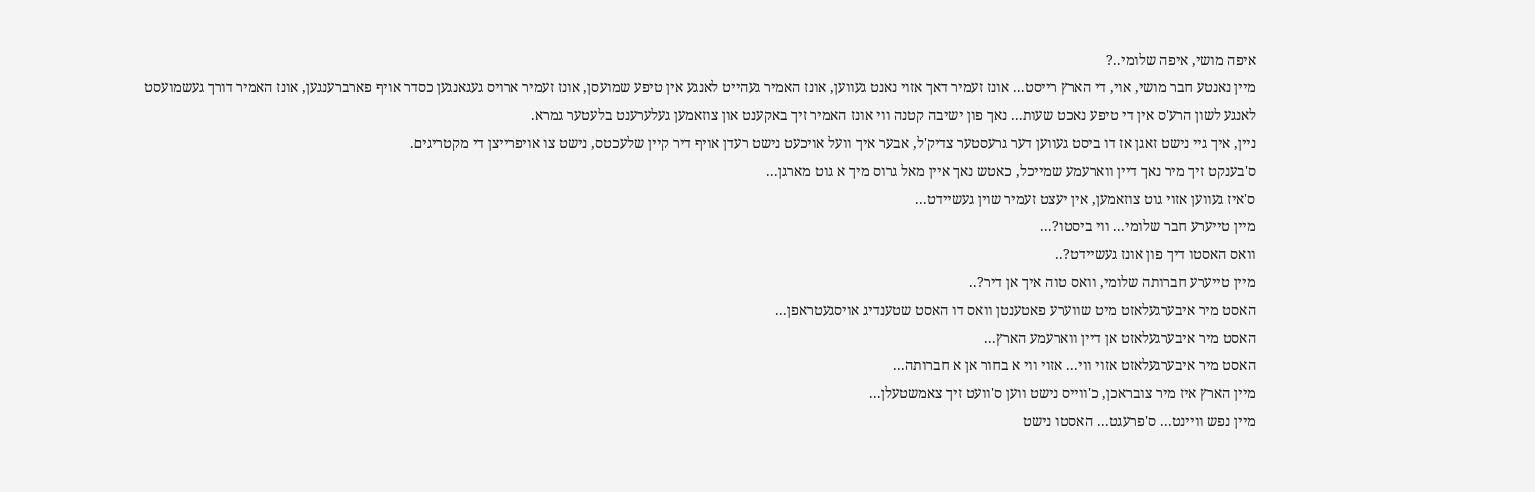איפה מושי, איפה שלומי..?
מיין נאנטע חבר מושי, אוי, די הארץ רייסט... אונז זעמיר דאך אזוי נאנט געווען, אונז האמיר געהייט לאנגע אין טיפע שמועסן, אונז זעמיר ארויס געגאנגען כסדר אויף פארברענגען, אונז האמיר דורך געשמועסט לאנגע לשון הרע'ס אין די טיפע נאכט שעות... נאך פון ישיבה קטנה ווי אונז האמיר זיך באקענט און צוזאמען געלערענט בלעטער גמרא.
ניין, איך גיי נישט זאגן אז דו ביסט געווען דער גרעסטער צדיק'ל, אבער איך וועל אויכעט נישט רעדן אויף דיר קיין שלעכטס, נישט צו אויפרייצן די מקטריגים.
ס'בענקט זיך מיר נאך דיין ווארעמע שמייכל, כאטש נאך איין מאל גרוס מיך א גוט מארגן...
ס'איז געווען אזוי גוט צוזאמען, אין יעצט זעמיר שוין געשיידט...
מיין טייערע חבר שלומי... ווי ביסטו?...
וואס האסטו דיך פון אונז געשיידט?..
מיין טייערע חברותה שלומי, וואס טוה איך אן דיר?..
האסט מיר איבערגעלאזט מיט שווערע פאטענטן וואס דו האסט שטענדיג אויסגעטראפן...
האסט מיר איבערגעלאזט אן דיין ווארעמע הארץ...
האסט מיר איבערגעלאזט אזוי ווי... אזוי ווי א בחור אן א חברותה...
מיין הארץ איז מיר צובראכן, כ'ווייס נישט ווען ס'וועט זיך צאמשטעלן...
מיין נפש וויינט... ס'פרעגט... האסטו נישט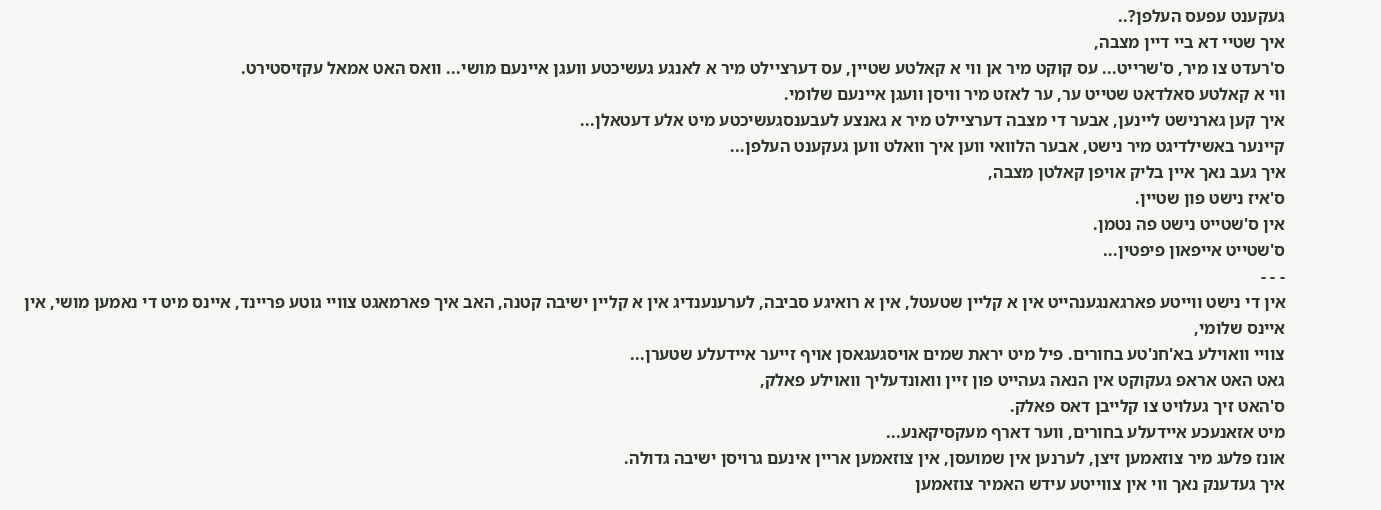געקענט עפעס העלפן?..
איך שטיי דא ביי דיין מצבה,
ס'רעדט צו מיר, ס'שרייט... עס קוקט מיר אן ווי א קאלטע שטיין, עס דערציילט מיר א לאנגע געשיכטע וועגן איינעם מושי... וואס האט אמאל עקזיסטירט.
ווי א קאלטע סאלדאט שטייט ער, ער לאזט מיר וויסן וועגן איינעם שלומי.
איך קען גארנישט ליינען, אבער די מצבה דערציילט מיר א גאנצע לעבענסגעשיכטע מיט אלע דעטאלן...
קיינער באשילדיגט מיר נישט, אבער הלוואי ווען איך וואלט ווען געקענט העלפן...
איך געב נאך איין בליק אויפן קאלטן מצבה,
ס'איז נישט פון שטיין.
אין ס'שטייט נישט פה נטמן.
ס'שטייט אייפאון פיפטין...
- - -
אין די נישט ווייטע פארגאנגענהייט אין א קליין שטעטל, אין א רואיגע סביבה, לערענענדיג אין א קליין ישיבה קטנה, האב איך פארמאגט צוויי גוטע פריינד, איינס מיט די נאמען מושי, אין איינס שלומי,
צוויי וואוילע בא'חנ'טע בחורים. פיל מיט יראת שמים אויסגעגאסן אויף זייער איידעלע שטערן...
גאט האט אראפ געקוקט אין הנאה געהייט פון זיין וואונדעליך וואוילע פאלק,
ס'האט זיך געלויט צו קלייבן דאס פאלק.
מיט אזאנעכע איידעלע בחורים, ווער דארף מעקסיקאנע...
אונז פלעג מיר צוזאמען זיצן, לערנען אין שמועסן, אין צוזאמען אריין אינעם גרויסן ישיבה גדולה.
איך געדענק נאך ווי אין צווייטע עידש האמיר צוזאמען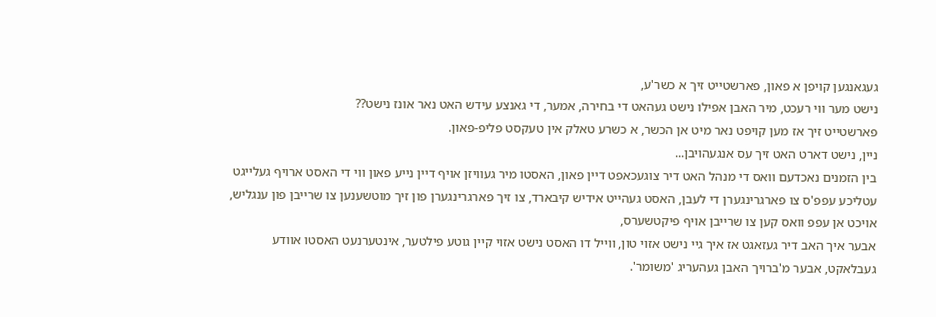געגאנגען קויפן א פאון, פארשטייט זיך א כשר'ע,
נישט מער ווי רעכט, מיר האבן אפילו נישט געהאט די בחירה, אמער, די גאנצע עידש האט נאר אונז נישט??
פארשטייט זיך אז מען קויפט נאר מיט אן הכשר, א כשרע טאלק אין טעקסט פליפ-פאון.
ניין, נישט דארט האט זיך עס אנגעהויבן...
בין הזמנים נאכדעם וואס די מנהל האט דיר צוגעכאפט דיין פאון, האסטו מיר געוויזן אויף דיין נייע פאון ווי די האסט ארויף געלייגט עטליכע עפפ'ס צו פארגרינגערן די לעבן, האסט געהייט אידיש קיבארד, צו זיך פארגרינגערן פון זיך מוטשענען צו שרייבן פון ענגליש, אויכט אן עפפ וואס קען צו שרייבן אויף פיקטשערס,
אבער איך האב דיר געזאגט אז איך גיי נישט אזוי טון, ווייל דו האסט נישט אזוי קיין גוטע פילטער, אינטערנעט האסטו אוודע געבלאקט, אבער מ'ברויך האבן געהעריג 'משומר'.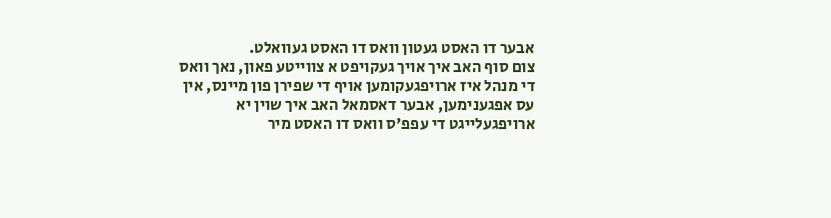אבער דו האסט געטון וואס דו האסט געוואלט.
צום סוף האב איך אויך געקויפט א צווייטע פאון, נאך וואס די מנהל איז ארויפגעקומען אויף די שפירן פון מיינס, אין עס אפגענימען, אבער דאסמאל האב איך שוין יא ארויפגעלייגט די עפפ'ס וואס דו האסט מיר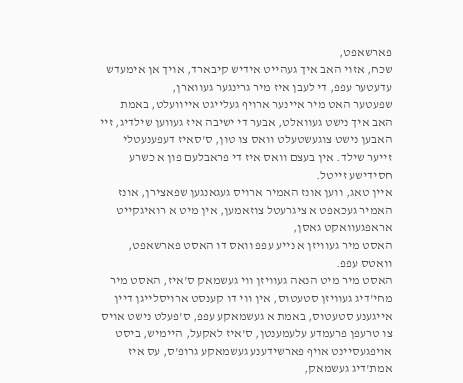פארשאפט,
שכח, אזוי האב איך געהייט אידיש קיבארד, אויך אן אימעדש עדעטער עפפ, די לעבן איז מיר גרינגער געווארן,
שפעטער האט מיר איינער ארויף געלייגט אייוועלט, באמת האב איך נישט געוואלט, אבער די ישיבה איז געווען שילדיג, זיי האבען נישט צוגעשטעלט וואס צו טון, ס'סאיז דעפענעטלי זייער שילד. אין בעצם וואס איז די פראבלעם פון א כשרע חסידישע זייטל.
איין טאג, ווען אונז האמיר ארויס געגאנגען שפאצירן, אונז האמיר געכאפט א ציגרעטל צוזאמען, אין מיט א רואיגקייט אראפגעוואקט גאסן,
האסט מיר געוויזן א נייע עפפ וואס דו האסט פארשאפט,
וואטס עפפ.
האסט מיר מיט הנאה געוויזן ווי געשמאק ס'איז, האסט מיר מחי'דיג געוויזן סטעטוס, אין ווי דו קענסט ארויסלייגן דיין אייגענע סטעטוס, באמת א געשמאקע עפפ, ס'פעלט נישט אויס צו טרעפן פרעמדע עלעמענטן, ס'איז לאקעל, היימיש, ביסט אויפגעסיינט אויף פארשידענע געשמאקע גרופ'ס, עס איז אמת'דיג געשמאק,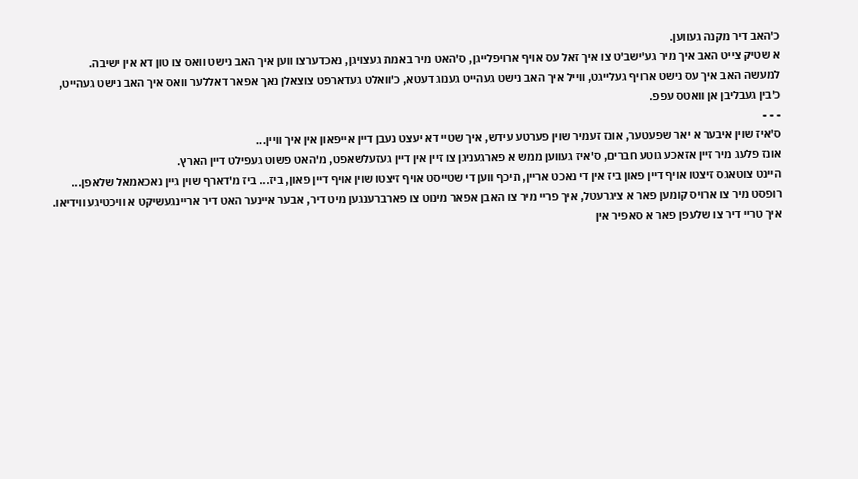כ'האב דיר מקנה געווען.
א שטיק צייט האב איך מיר גע'ישב'ט צו איך זאל עס אויף ארויפלייגן, ס'האט מיר באמת געצויגן, נאכדערצו ווען איך האב נישט וואס צו טון דא אין ישיבה.
למעשה האב איך עס נישט ארויף געלייגט, ווייל איך האב נישט געהייט גענוג דעטא, כ'וואלט געדארפט צוצאלן נאך אפאר דאללער וואס איך האב נישט געהייט,
כ'בין געבליבן אן וואטס עפפ.
- - -
ס'איז שוין איבער א יאר שפעטער, אונז זעמיר שוין פערטע עידש, איך שטיי דא יעצט נעבן דיין אייפאון אין איך וויין...
אונז פלעג מיר זיין אזאכע גוטע חברים, ס'איז געווען ממש א פארגעניגן צו זיין אין דיין געזעלשאפט, מ'האט פשוט געפילט דיין הארץ.
היינט צוטאגס זיצטו אויף דיין פאון ביז אין די נאכט אריין, תיכף ווען די שטייסט אויף זיצטו שוין אויף דיין פאון, ביז... ביז מ'דארף שוין גיין נאכאמאל שלאפן...
רופסט מיר צו ארויס קומען פאר א ציגרעטל, איך פריי מיר צו האבן אפאר מינוט צו פארברענגען מיט דיר, אבער איינער האט דיר אריינגעשיקט א וויכטיגע ווידיאו.
איך טריי דיר צו שלעפן פאר א סאפיר אין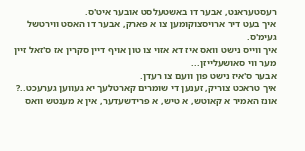רעסטעראנט, אבער דו באשטעלסט אובער איט'ס.
איך בעט דיר ארויסצוקומען צו א פארק, אבער דו האסט ווירטשל געימ'ס.
איך ווייס נישט וואס איז דא אזוי צו טון אויף דיין סקרין אז ס'זאל זיין מער ווי סאושעלייזן...
אבער ס'איז נישט פון וועם צו רעדן.
איך טראכט צוריק, זענען די שומרים קארטלעך יא געווען גערעכט..?
אונז האמיר א קאוטש, א טיש, א פרידשעדער, אין א מענטש וואס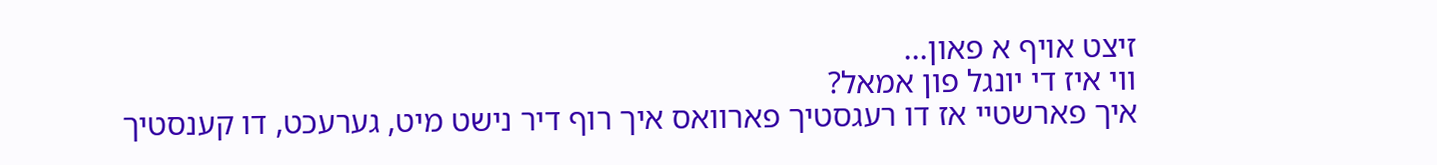זיצט אויף א פאון...
ווי איז די יונגל פון אמאל?
איך פארשטיי אז דו רעגסטיך פארוואס איך רוף דיר נישט מיט, גערעכט, דו קענסטיך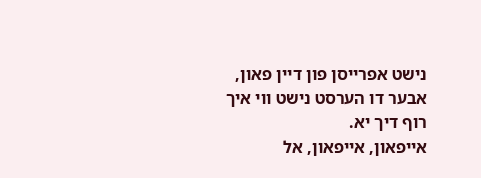נישט אפרייסן פון דיין פאון,
אבער דו הערסט נישט ווי איך רוף דיך יא.
אייפאון, אייפאון, אל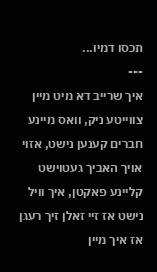תכסו דמיו...
---
איך שרייב דא מיט מיין צווייטע ניק, וואס מיינע חברים קענען נישט, אזוי אויך האביך געטוישט קליינע פאקטן, איך וויל נישט אז זיי זאלן זיך רעגן אז איך מיין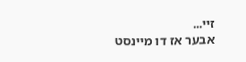זיי...
אבער אז דו מיינסט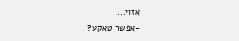אזוי...
-אפשר טאקע?